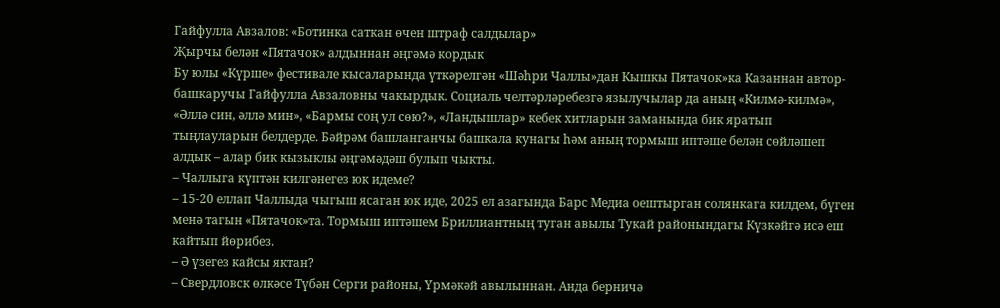Гайфулла Авзалов: «Ботинка саткан өчен штраф салдылар»
Җырчы белән «Пятачок» алдыннан әңгәмә кордык
Бу юлы «Күрше» фестивале кысаларында үткәрелгән «Шәһри Чаллы»дан Кышкы Пятачок»ка Казаннан автор-башкаручы Гайфулла Авзаловны чакырдык. Социаль челтәрләребезгә язылучылар да аның «Килмә-килмә», «Әллә син, әллә мин», «Бармы соң ул сөю?», «Ландышлар» кебек хитларын заманында бик яратып тыңлауларын белдерде. Бәйрәм башланганчы башкала кунагы һәм аның тормыш иптәше белән сөйләшеп алдык – алар бик кызыклы әңгәмәдәш булып чыкты.
– Чаллыга күптән килгәнегез юк идеме?
– 15-20 еллап Чаллыда чыгыш ясаган юк иде, 2025 ел азагында Барс Медиа оештырган солянкага килдем, бүген менә тагын «Пятачок»та. Тормыш иптәшем Бриллиантның туган авылы Тукай районындагы Күзкәйгә исә еш кайтып йөрибез.
– Ә үзегез кайсы яктан?
– Свердловск өлкәсе Түбән Серги районы, Үрмәкәй авылыннан. Анда берничә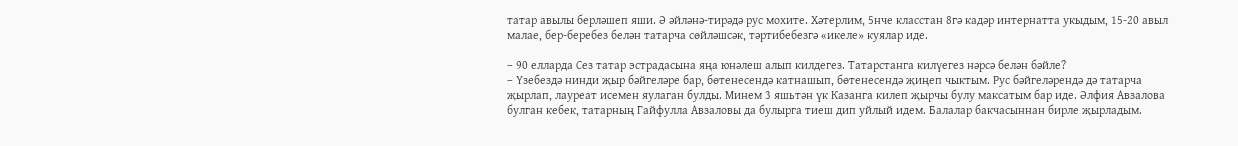татар авылы берләшеп яши. Ә әйләнә-тирәдә рус мохите. Хәтерлим, 5нче класстан 8гә кадәр интернатта укыдым, 15-20 авыл малае, бер-беребез белән татарча сөйләшсәк, тәртибебезгә «икеле» куялар иде.

– 90 елларда Сез татар эстрадасына яңа юнәлеш алып килдегез. Татарстанга килүегез нәрсә белән бәйле?
– Үзебездә нинди җыр бәйгеләре бар, бөтенесендә катнашып, бөтенесендә җиңеп чыктым. Рус бәйгеләрендә дә татарча җырлап, лауреат исемен яулаган булды. Минем 3 яшьтән үк Казанга килеп җырчы булу максатым бар иде. Әлфия Авзалова булган кебек, татарның Гайфулла Авзаловы да булырга тиеш дип уйлый идем. Балалар бакчасыннан бирле җырладым.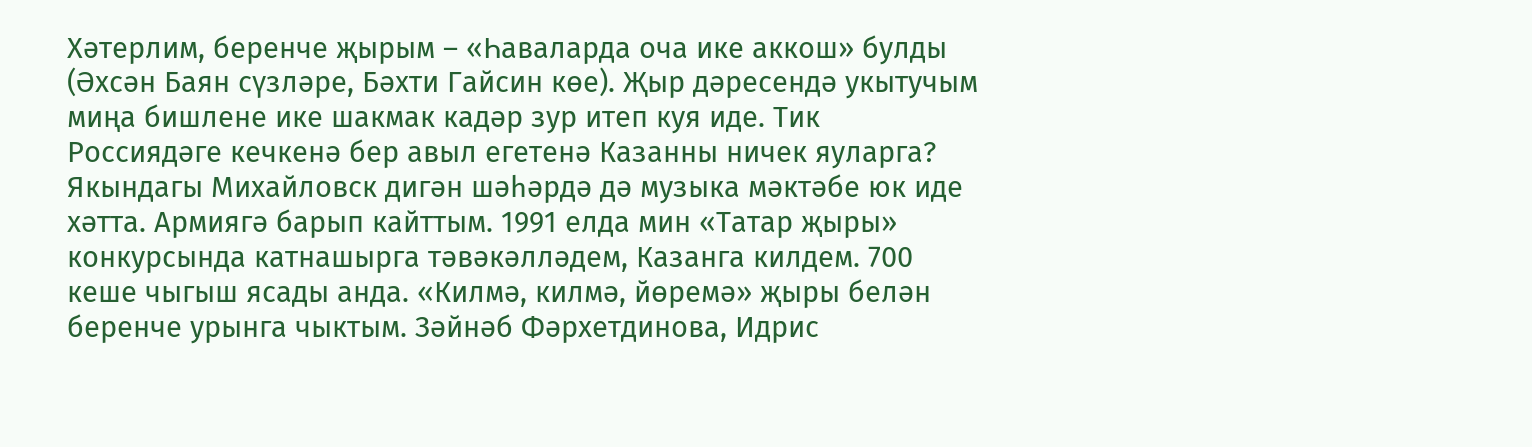Хәтерлим, беренче җырым – «Һаваларда оча ике аккош» булды (Әхсән Баян сүзләре, Бәхти Гайсин көе). Җыр дәресендә укытучым миңа бишлене ике шакмак кадәр зур итеп куя иде. Тик Россиядәге кечкенә бер авыл егетенә Казанны ничек яуларга? Якындагы Михайловск дигән шәһәрдә дә музыка мәктәбе юк иде хәтта. Армиягә барып кайттым. 1991 елда мин «Татар җыры» конкурсында катнашырга тәвәкәлләдем, Казанга килдем. 700 кеше чыгыш ясады анда. «Килмә, килмә, йөремә» җыры белән беренче урынга чыктым. Зәйнәб Фәрхетдинова, Идрис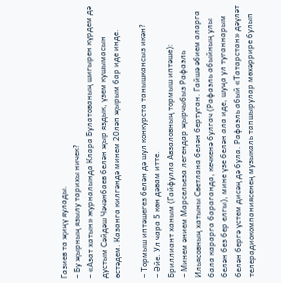Газиев та җиңү яулады.
– Бу җырның язылу тарихы ничек?
– «Азат хатын» журналында Клара Булатованың шигырен күрдем дә дустым Сәйдәш Чәчәнбаев белән җыр яздык, үзем кушымасын өстәдем. Казанга килгәндә минем 20ләп җырым бар иде инде.

– Тормыш иптәшегез белән дә шул конкурста танышкансыз икән?
– Әйе. Ул чара 5 көн дәвам итте.
Бриллиант ханым (Гайфулла Авзаловның тормыш иптәше):
– Минем әнием Марсельеза легендар җырчыбыз Рафаэль Ильясовның хатыны Светлана белән бертуган. Гайшә әбием аларга бала карарга бараганда, кечкенә булгач (Рафаэль абыйның улы белән без бер елгы), мине үзе белән ала иде, шуңа ул туганнарым белән бергә үстем дисәң дә була. Рафаэль абый «Татарстан» дәүләт телерадиокомпаниясенең музыкаль тапшырулар мөхәррире булып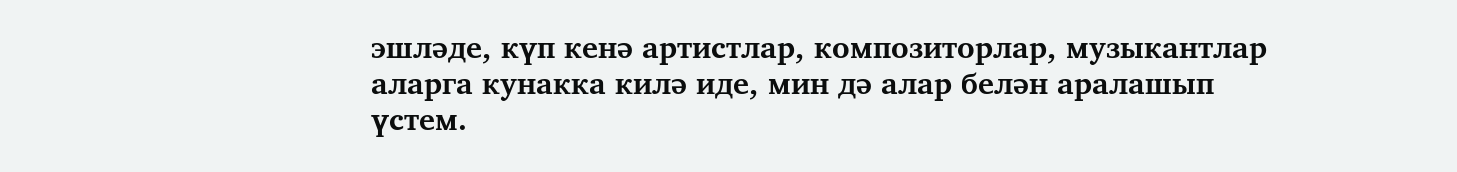эшләде, күп кенә артистлар, композиторлар, музыкантлар аларга кунакка килә иде, мин дә алар белән аралашып үстем.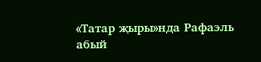«Татар җыры»нда Рафаэль абый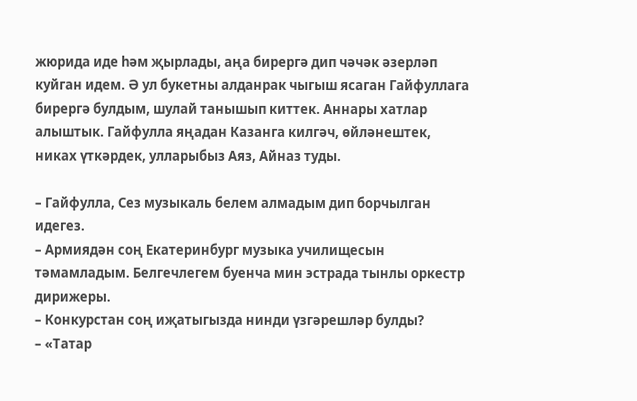жюрида иде һәм җырлады, аңа бирергә дип чәчәк әзерләп куйган идем. Ә ул букетны алданрак чыгыш ясаган Гайфуллага бирергә булдым, шулай танышып киттек. Аннары хатлар алыштык. Гайфулла яңадан Казанга килгәч, өйләнештек, никах үткәрдек, улларыбыз Аяз, Айназ туды.

– Гайфулла, Сез музыкаль белем алмадым дип борчылган идегез.
– Армиядән соң Екатеринбург музыка училищесын тәмамладым. Белгечлегем буенча мин эстрада тынлы оркестр дирижеры.
– Конкурстан соң иҗатыгызда нинди үзгәрешләр булды?
– «Татар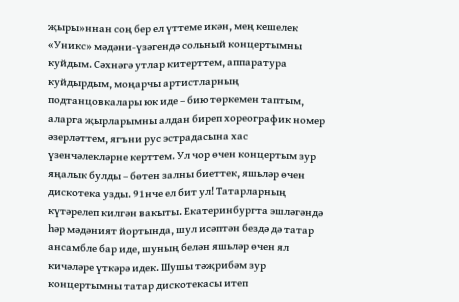җыры»ннан соң бер ел үттеме икән, мең кешелек «Уникс» мәдәни-үзәгендә сольный концертымны куйдым. Сәхнәгә утлар китерттем, аппаратура куйдырдым, моңарчы артистларның подтанцовкалары юк иде – бию төркемен таптым, аларга җырларымны алдан биреп хореографик номер әзерләттем, ягъни рус эстрадасына хас үзенчәлекләрне керттем. Ул чор өчен концертым зур яңалык булды – бөтен залны биеттек, яшьләр өчен дискотека узды. 91нче ел бит ул! Татарларның күтәрелеп килгән вакыты. Екатеринбургта эшләгәндә һәр мәдәният йортында, шул исәптән бездә дә татар ансамбле бар иде, шуның белән яшьләр өчен ял кичәләре үткәрә идек. Шушы тәҗрибәм зур концертымны татар дискотекасы итеп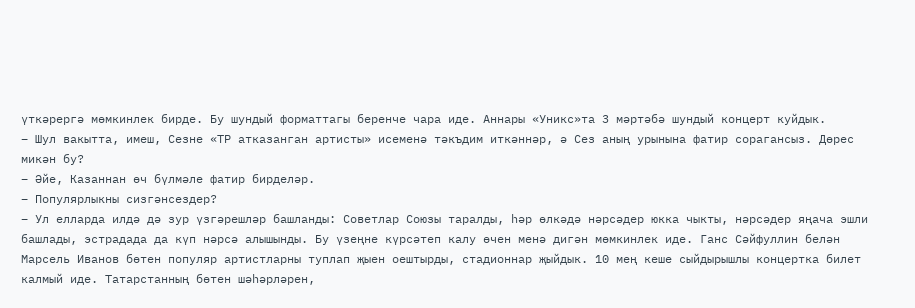үткәрергә мөмкинлек бирде. Бу шундый форматтагы беренче чара иде. Аннары «Уникс»та 3 мәртәбә шундый концерт куйдык.
– Шул вакытта, имеш, Сезне «ТР атказанган артисты» исеменә тәкъдим иткәннәр, ә Сез аның урынына фатир сорагансыз. Дөрес микән бу?
– Әйе, Казаннан өч бүлмәле фатир бирделәр.
– Популярлыкны сизгәнсездер?
– Ул елларда илдә дә зур үзгәрешләр башланды: Советлар Союзы таралды, һәр өлкәдә нәрсәдер юкка чыкты, нәрсәдер яңача эшли башлады, эстрадада да күп нәрсә алышынды. Бу үзеңне күрсәтеп калу өчен менә дигән мөмкинлек иде. Ганс Сәйфуллин белән Марсель Иванов бөтен популяр артистларны туплап җыен оештырды, стадионнар җыйдык. 10 мең кеше сыйдырышлы концертка билет калмый иде. Татарстанның бөтен шәһәрләрен,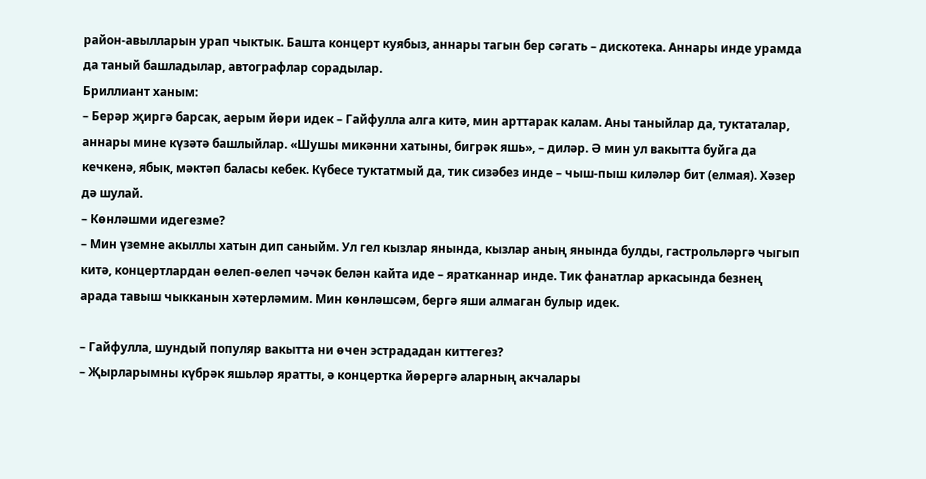район-авылларын урап чыктык. Башта концерт куябыз, аннары тагын бер сәгать – дискотека. Аннары инде урамда да таный башладылар, автографлар сорадылар.
Бриллиант ханым:
– Берәр җиргә барсак, аерым йөри идек – Гайфулла алга китә, мин арттарак калам. Аны таныйлар да, туктаталар, аннары мине күзәтә башлыйлар. «Шушы микәнни хатыны, бигрәк яшь», – диләр. Ә мин ул вакытта буйга да кечкенә, ябык, мәктәп баласы кебек. Күбесе туктатмый да, тик сизәбез инде – чыш-пыш киләләр бит (елмая). Хәзер дә шулай.
– Көнләшми идегезме?
– Мин үземне акыллы хатын дип саныйм. Ул гел кызлар янында, кызлар аның янында булды, гастрольләргә чыгып китә, концертлардан өелеп-өелеп чәчәк белән кайта иде – яратканнар инде. Тик фанатлар аркасында безнең арада тавыш чыкканын хәтерләмим. Мин көнләшсәм, бергә яши алмаган булыр идек.

– Гайфулла, шундый популяр вакытта ни өчен эстрададан киттегез?
– Җырларымны күбрәк яшьләр яратты, ә концертка йөрергә аларның акчалары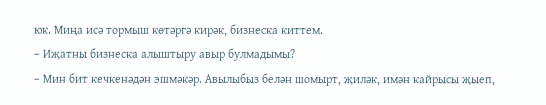юк. Миңа исә тормыш көтәргә кирәк, бизнеска киттем.
– Иҗатны бизнеска алыштыру авыр булмадымы?
– Мин бит кечкенәдән эшмәкәр. Авылыбыз белән шомырт, җиләк, имән кайрысы җыеп,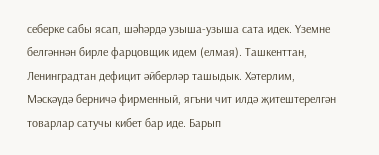себерке сабы ясап, шәһәрдә узыша-узыша сата идек. Үземне белгәннән бирле фарцовщик идем (елмая). Ташкенттан, Ленинградтан дефицит әйберләр ташыдык. Хәтерлим, Мәскәүдә берничә фирменный, ягъни чит илдә җитештерелгән товарлар сатучы кибет бар иде. Барып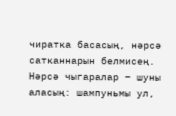чиратка басасың, нәрсә сатканнарын белмисең. Нәрсә чыгаралар – шуны аласың: шампуньмы ул,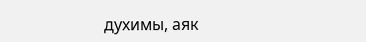духимы, аяк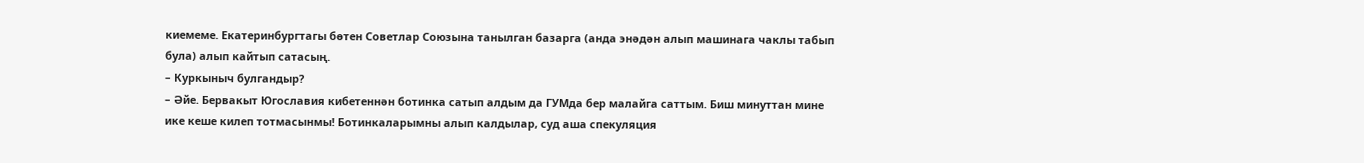киемеме. Екатеринбургтагы бөтен Советлар Союзына танылган базарга (анда энәдән алып машинага чаклы табып була) алып кайтып сатасың.
– Куркыныч булгандыр?
– Әйе. Бервакыт Югославия кибетеннән ботинка сатып алдым да ГУМда бер малайга саттым. Биш минуттан мине ике кеше килеп тотмасынмы! Ботинкаларымны алып калдылар, суд аша спекуляция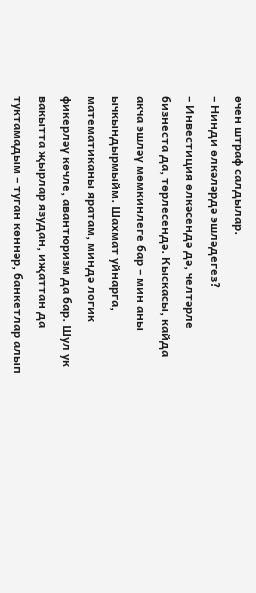өчен штраф салдылар.
– Нинди өлкәләрдә эшләдегез?
– Инвестиция өлкәсендә дә, челтәрле бизнеста да, төрлесендә. Кыскасы, кайда акча эшләү мөмкинлеге бар – мин аны ычкындырмыйм. Шахмат уйнарга, математиканы яратам, миндә логик фикерләү көчле, авантюризм да бар. Шул ук вакытта җырлар язудан, иҗаттан да туктамадым – туган көннәр, банкетлар алып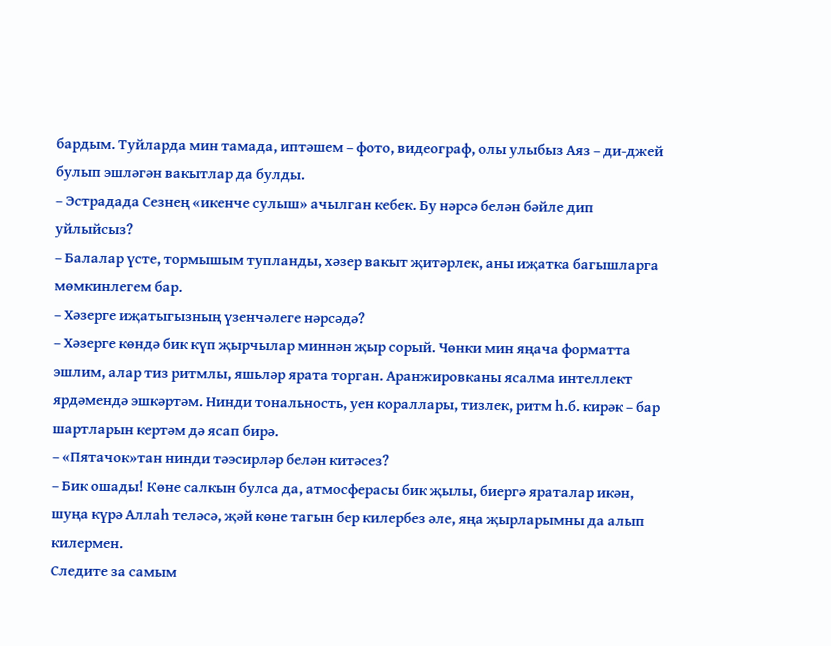бардым. Туйларда мин тамада, иптәшем – фото, видеограф, олы улыбыз Аяз – ди-джей булып эшләгән вакытлар да булды.
– Эстрадада Сезнең «икенче сулыш» ачылган кебек. Бу нәрсә белән бәйле дип уйлыйсыз?
– Балалар үсте, тормышым тупланды, хәзер вакыт җитәрлек, аны иҗатка багышларга мөмкинлегем бар.
– Хәзерге иҗатыгызның үзенчәлеге нәрсәдә?
– Хәзерге көндә бик күп җырчылар миннән җыр сорый. Чөнки мин яңача форматта эшлим, алар тиз ритмлы, яшьләр ярата торган. Аранжировканы ясалма интеллект ярдәмендә эшкәртәм. Нинди тональность, уен кораллары, тизлек, ритм һ.б. кирәк – бар шартларын кертәм дә ясап бирә.
– «Пятачок»тан нинди тәэсирләр белән китәсез?
– Бик ошады! Көне салкын булса да, атмосферасы бик җылы, биергә яраталар икән, шуңа күрә Аллаһ теләсә, җәй көне тагын бер килербез әле, яңа җырларымны да алып килермен.
Следите за самым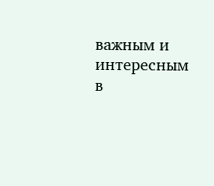важным и интересным в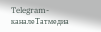Telegram-каналеТатмедиа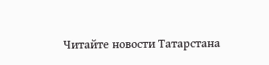Читайте новости Татарстана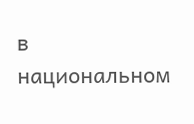в национальном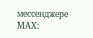мессенджере MАХ: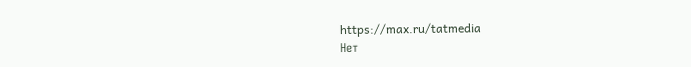https://max.ru/tatmedia
Нет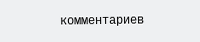комментариев